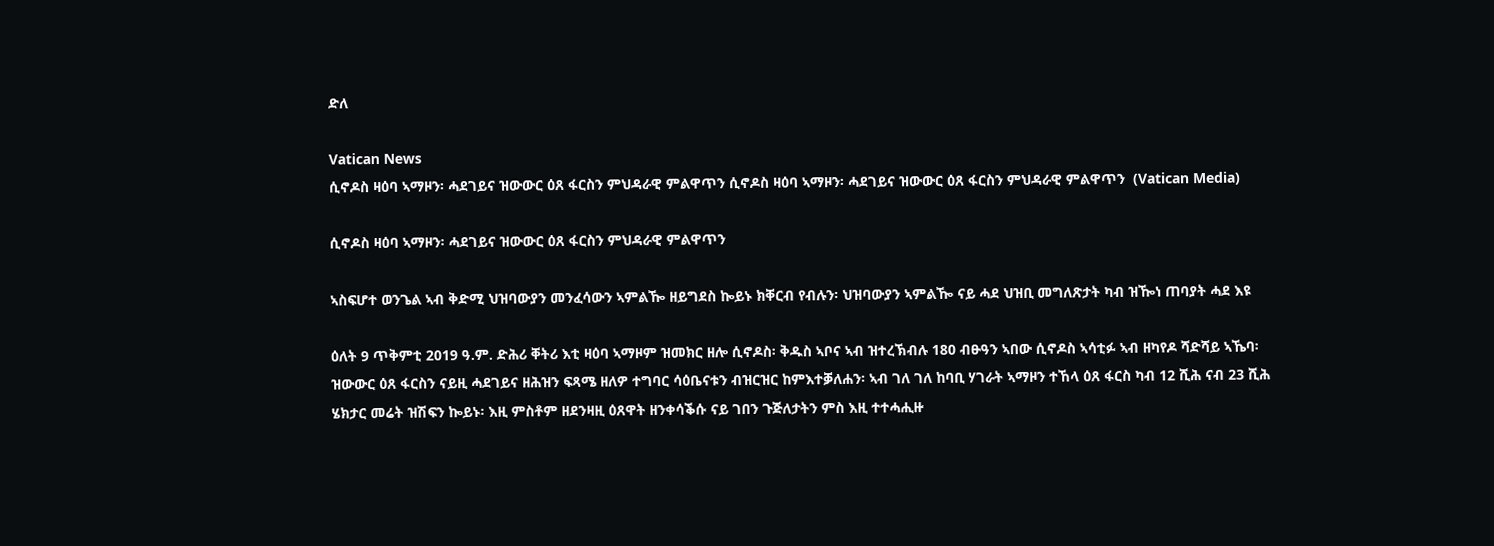ድለ

Vatican News
ሲኖዶስ ዛዕባ ኣማዞን፡ ሓደገይና ዝውውር ዕጸ ፋርስን ምህዳራዊ ምልዋጥን ሲኖዶስ ዛዕባ ኣማዞን፡ ሓደገይና ዝውውር ዕጸ ፋርስን ምህዳራዊ ምልዋጥን  (Vatican Media)

ሲኖዶስ ዛዕባ ኣማዞን፡ ሓደገይና ዝውውር ዕጸ ፋርስን ምህዳራዊ ምልዋጥን

ኣስፍሆተ ወንጌል ኣብ ቅድሚ ህዝባውያን መንፈሳውን ኣምልዀ ዘይግደስ ኰይኑ ክቐርብ የብሉን፡ ህዝባውያን ኣምልዀ ናይ ሓደ ህዝቢ መግለጽታት ካብ ዝዀነ ጠባያት ሓደ እዩ

ዕለት 9 ጥቅምቲ 2019 ዓ.ም. ድሕሪ ቐትሪ እቲ ዛዕባ ኣማዞም ዝመክር ዘሎ ሲኖዶስ፡ ቅዱስ ኣቦና ኣብ ዝተረኽብሉ 180 ብፁዓን ኣበው ሲኖዶስ ኣሳቲፉ ኣብ ዘካየዶ ሻድሻይ ኣኼባ፡ ዝውውር ዕጸ ፋርስን ናይዚ ሓደገይና ዘሕዝን ፍጻሜ ዘለዎ ተግባር ሳዕቤናቱን ብዝርዝር ከምእተቓለሐን፡ ኣብ ገለ ገለ ከባቢ ሃገራት ኣማዞን ተኸላ ዕጸ ፋርስ ካብ 12 ሺሕ ናብ 23 ሺሕ ሄክታር መሬት ዝሽፍን ኰይኑ፡ እዚ ምስቶም ዘደንዛዚ ዕጸዋት ዘንቀሳቕሱ ናይ ገበን ጉጅለታትን ምስ እዚ ተተሓሒዙ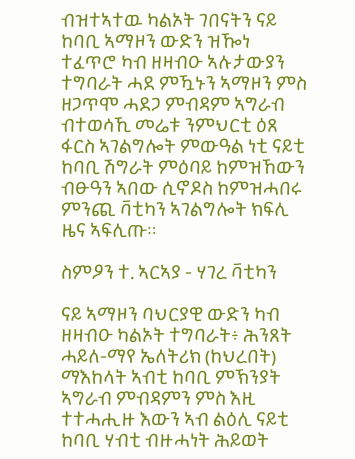ብዝተኣተዉ ካልኦት ገበናትን ናይ ከባቢ ኣማዞን ውድን ዝዀነ ተፈጥሮ ካብ ዘዛብዑ ኣሉታውያን ተግባራት ሓደ ምዃኑን ኣማዞን ምስ ዘጋጥሞ ሓደጋ ምብዳም ኣግራብ ብተወሳኺ መሬቱ ንምህርቲ ዕጸ ፋርስ ኣገልግሎት ምውዓል ነቲ ናይቲ ከባቢ ሽግራት ምዕባይ ከምዝኸውን ብፁዓን ኣበው ሲኖዶስ ከምዝሓበሩ ምንጪ ቫቲካን ኣገልግሎት ክፍሊ ዜና ኣፍሊጡ።

ስምዖን ተ. ኣርኣያ - ሃገረ ቫቲካን

ናይ ኣማዞን ባህርያዊ ውድን ካብ ዘዛብዑ ካልኦት ተግባራት፥ ሕንጸት ሓይለ-ማየ ኤለትሪክ (ከህረበት) ማእከላት ኣብቲ ከባቢ ምኽንያት ኣግራብ ምብዳምን ምስ እዚ ተተሓሒዙ እውን ኣብ ልዕሊ ናይቲ ከባቢ ሃብቲ ብዙሓነት ሕይወት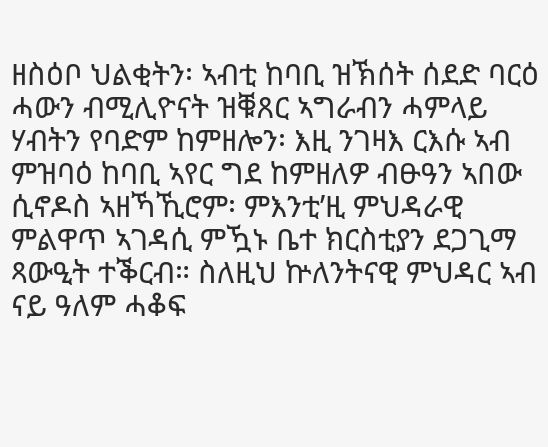ዘስዕቦ ህልቂትን፡ ኣብቲ ከባቢ ዝኽሰት ሰደድ ባርዕ ሓውን ብሚሊዮናት ዝቑጸር ኣግራብን ሓምላይ ሃብትን የባድም ከምዘሎን፡ እዚ ንገዛእ ርእሱ ኣብ ምዝባዕ ከባቢ ኣየር ግደ ከምዘለዎ ብፁዓን ኣበው ሲኖዶስ ኣዘኻኺሮም፡ ምእንቲ’ዚ ምህዳራዊ ምልዋጥ ኣገዳሲ ምዃኑ ቤተ ክርስቲያን ደጋጊማ ጻውዒት ተቕርብ። ስለዚህ ኵለንትናዊ ምህዳር ኣብ ናይ ዓለም ሓቆፍ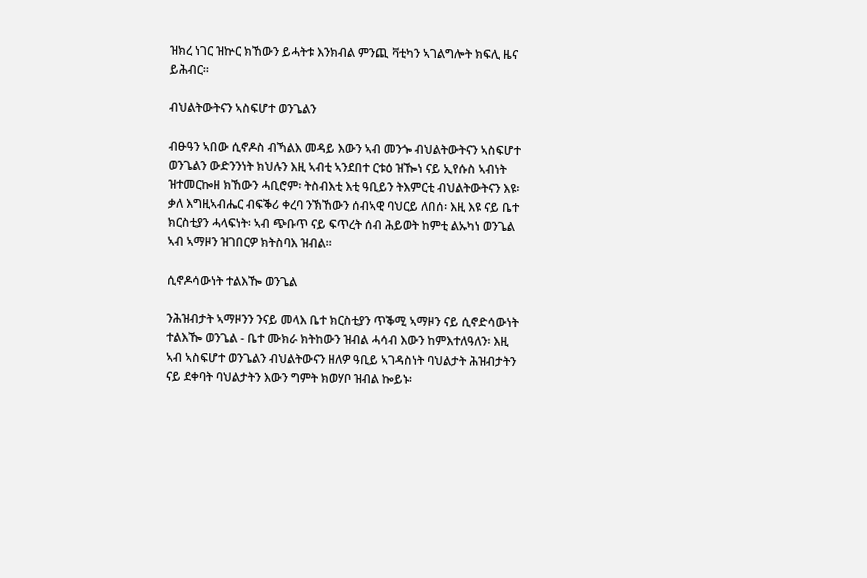ዝክረ ነገር ዝኵር ክኸውን ይሓትቱ እንክብል ምንጪ ቫቲካን ኣገልግሎት ክፍሊ ዜና ይሕብር።

ብህልትውትናን ኣስፍሆተ ወንጌልን

ብፁዓን ኣበው ሲኖዶስ ብኻልእ መዳይ እውን ኣብ መንጐ ብህልትውትናን ኣስፍሆተ ወንጌልን ውድንንነት ክህሉን እዚ ኣብቲ ኣንደበተ ርቱዕ ዝዀነ ናይ ኢየሱስ ኣብነት ዝተመርኰዘ ክኸውን ሓቢሮም፡ ትስብእቲ እቲ ዓቢይን ትእምርቲ ብህልትውትናን እዩ፡ ቃለ እግዚኣብሔር ብፍቕሪ ቀረባ ንኽኸውን ሰብኣዊ ባህርይ ለበሰ፡ እዚ እዩ ናይ ቤተ ክርስቲያን ሓላፍነት፡ ኣብ ጭቡጥ ናይ ፍጥረት ሰብ ሕይወት ከምቲ ልኡካነ ወንጌል ኣብ ኣማዞን ዝገበርዎ ክትስባእ ዝብል።

ሲኖዶሳውነት ተልእዀ ወንጌል

ንሕዝብታት ኣማዞንን ንናይ መላእ ቤተ ክርስቲያን ጥቕሚ ኣማዞን ናይ ሲኖድሳውነት ተልእዀ ወንጌል - ቤተ ሙክራ ክትከውን ዝብል ሓሳብ እውን ከምእተለዓለን፡ እዚ ኣብ ኣስፍሆተ ወንጌልን ብህልትውናን ዘለዎ ዓቢይ ኣገዳስነት ባህልታት ሕዝብታትን ናይ ደቀባት ባህልታትን እውን ግምት ክወሃቦ ዝብል ኰይኑ፡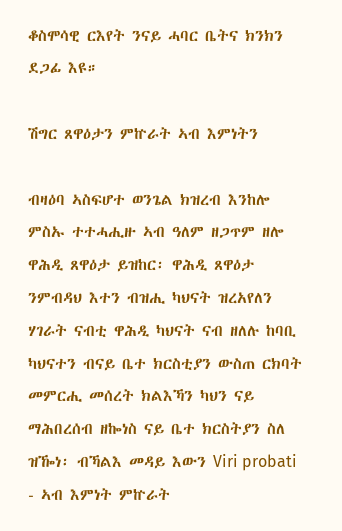ቆስሞሳዊ ርእየት ንናይ ሓባር ቤትና ክንክን ደጋፊ እዩ።

ሽግር ጸዋዕታን ምኵራት ኣብ እምነትን

ብዛዕባ ኣስፍሆተ ወንጌል ክዝረብ እንከሎ ምስኡ ተተሓሒዙ ኣብ ዓለም ዘጋጥም ዘሎ ዋሕዲ ጸዋዕታ ይዝከር፡ ዋሕዲ ጸዋዕታ ንምብዳህ እተን ብዝሒ ካህናት ዝረአየለን ሃገራት ናብቲ ዋሕዲ ካህናት ናብ ዘለሉ ከባቢ ካህናተን ብናይ ቤተ ክርስቲያን ውስጠ ርክባት መምርሒ መሰረት ክልእኻን ካህን ናይ ማሕበረሰብ ዘኰነስ ናይ ቤተ ክርስትያን ስለ ዝዀነ፡ ብኻልእ መዳይ እውን Viri probati - ኣብ እምነት ምኵራት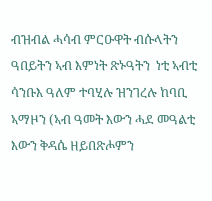ብዝብል ሓሳብ ምርዑዋት ብሱላትን ዓበይትን ኣብ እምነት ጽኑዓትን  ነቲ ኣብቲ ሳንቡእ ዓለም ተባሂሉ ዝንገረሉ ከባቢ ኣማዞን (ኣብ ዓመት እውን ሓደ መዓልቲ እውን ቅዳሴ ዘይበጽሖምን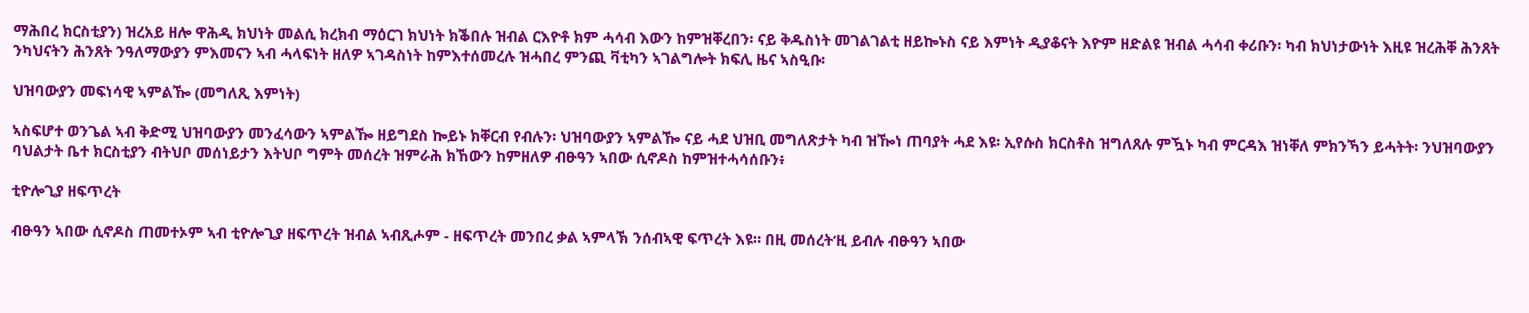ማሕበረ ክርስቲያን) ዝረአይ ዘሎ ዋሕዲ ክህነት መልሲ ክረክብ ማዕርገ ክህነት ክቕበሉ ዝብል ርእዮቶ ክም ሓሳብ እውን ከምዝቐረበን፡ ናይ ቅዱስነት መገልገልቲ ዘይኰኑስ ናይ እምነት ዲያቆናት እዮም ዘድልዩ ዝብል ሓሳብ ቀሪቡን፡ ካብ ክህነታውነት እዚዩ ዝረሕቐ ሕንጸት ንካህናትን ሕንጸት ንዓለማውያን ምእመናን ኣብ ሓላፍነት ዘለዎ ኣገዳስነት ከምእተሰመረሉ ዝሓበረ ምንጪ ቫቲካን ኣገልግሎት ክፍሊ ዜና ኣስዒቡ፡

ህዝባውያን መፍነሳዊ ኣምልዀ (መግለጺ እምነት)

ኣስፍሆተ ወንጌል ኣብ ቅድሚ ህዝባውያን መንፈሳውን ኣምልዀ ዘይግደስ ኰይኑ ክቐርብ የብሉን፡ ህዝባውያን ኣምልዀ ናይ ሓደ ህዝቢ መግለጽታት ካብ ዝዀነ ጠባያት ሓደ እዩ፡ ኢየሱስ ክርስቶስ ዝግለጸሉ ምዃኑ ካብ ምርዳእ ዝነቐለ ምክንኻን ይሓትት፡ ንህዝባውያን ባህልታት ቤተ ክርስቲያን ብትህቦ መሰነይታን እትህቦ ግምት መሰረት ዝምራሕ ክኸውን ከምዘለዎ ብፁዓን ኣበው ሲኖዶስ ከምዝተሓሳሰቡን፥

ቲዮሎጊያ ዘፍጥረት

ብፁዓን ኣበው ሲኖዶስ ጠመተኦም ኣብ ቲዮሎጊያ ዘፍጥረት ዝብል ኣብጺሖም - ዘፍጥረት መንበረ ቃል ኣምላኽ ንሰብኣዊ ፍጥረት እዩ። በዚ መሰረት’ዚ ይብሉ ብፁዓን ኣበው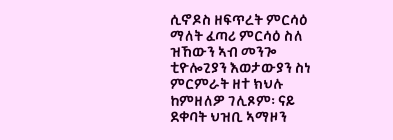ሲኖዶስ ዘፍጥረት ምርሳዕ ማለት ፈጣሪ ምርሳዕ ስለ ዝኸውን ኣብ መንጐ ቲዮሎጊያን እወታውያን ስነ ምርምራት ዘተ ክህሉ ከምዘለዎ ገሊጾም፡ ናይ ደቀባት ህዝቢ ኣማዞን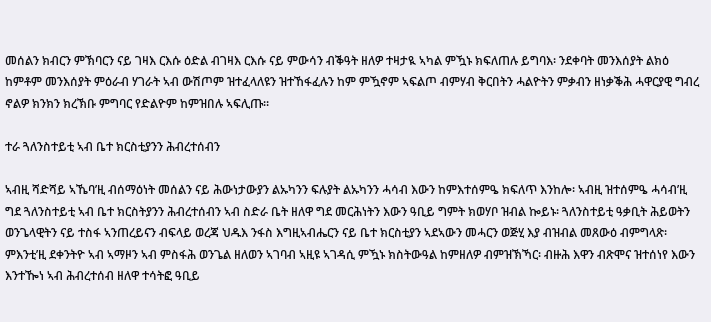መሰልን ክብርን ምኽባርን ናይ ገዛእ ርእሱ ዕድል ብገዛእ ርእሱ ናይ ምውሳን ብቕዓት ዘለዎ ተዛታዪ ኣካል ምዃኑ ክፍለጠሉ ይግባእ፡ ንደቀባት መንእሰያት ልክዕ ከምቶም መንእሰያት ምዕራብ ሃገራት ኣብ ውሽጦም ዝተፈላለዩን ዝተኸፋፈሉን ከም ምዃኖም ኣፍልጦ ብምሃብ ቅርበትን ሓልዮትን ምቃብን ዘነቃቕሕ ሓዋርያዊ ግብረ ኖልዎ ክንክን ክረኽቡ ምግባር የድልዮም ከምዝበሉ ኣፍሊጡ።

ተራ ጓለንስተይቲ ኣብ ቤተ ክርስቲያንን ሕብረተሰብን

ኣብዚ ሻድሻይ ኣኼባ’ዚ ብሰማዕነት መሰልን ናይ ሕውነታውያን ልኡካንን ፍሉያት ልኡካንን ሓሳብ እውን ከምእተሰምዔ ክፍለጥ እንከሎ፡ ኣብዚ ዝተሰምዔ ሓሳብ’ዚ ግደ ጓለንስተይቲ ኣብ ቤተ ክርስትያንን ሕብረተሰብን ኣብ ስድራ ቤት ዘለዋ ግደ መርሕነትን እውን ዓቢይ ግምት ክወሃቦ ዝብል ኰይኑ፡ ጓለንስተይቲ ዓቃቢት ሕይወትን ወንጌላዊትን ናይ ተስፋ ኣንጠረይናን ብፍላይ ወረጃ ህዱእ ንፋስ እግዚኣብሔርን ናይ ቤተ ክርስቲያን ኣደኣውን መሓርን ወጅሂ እያ ብዝብል መጸውዕ ብምግላጽ፡ ምእንቲ’ዚ ደቀንትዮ ኣብ ኣማዞን ኣብ ምስፋሕ ወንጌል ዘለወን ኣገባብ ኣዚዩ ኣገዳሲ ምዃኑ ክስትውዓል ከምዘለዎ ብምዝኽኻር፡ ብዙሕ እዋን ብጽሞና ዝተሰነየ እውን እንተዀነ ኣብ ሕብረተሰብ ዘለዋ ተሳትፎ ዓቢይ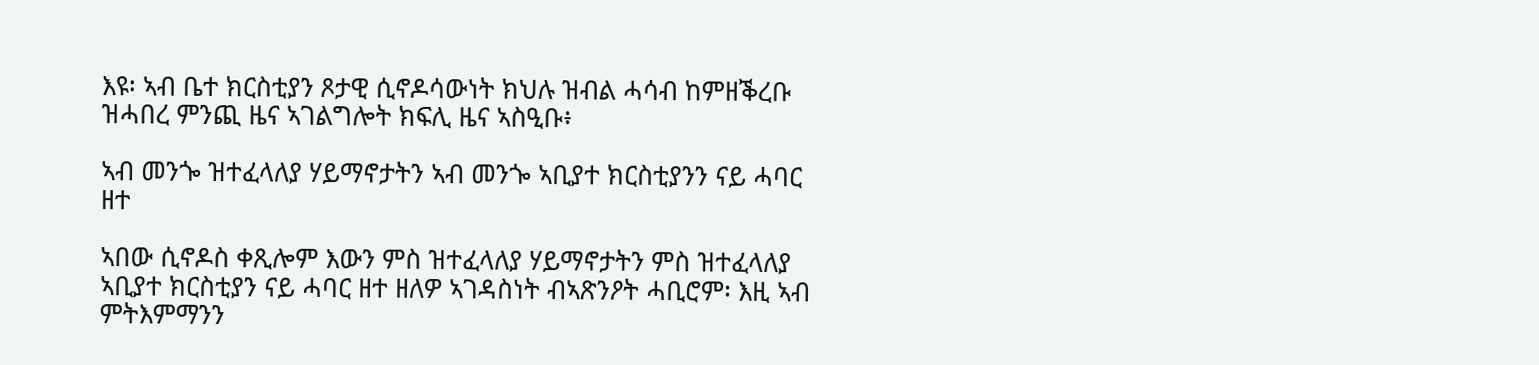እዩ፡ ኣብ ቤተ ክርስቲያን ጾታዊ ሲኖዶሳውነት ክህሉ ዝብል ሓሳብ ከምዘቕረቡ ዝሓበረ ምንጪ ዜና ኣገልግሎት ክፍሊ ዜና ኣስዒቡ፥

ኣብ መንጐ ዝተፈላለያ ሃይማኖታትን ኣብ መንጐ ኣቢያተ ክርስቲያንን ናይ ሓባር ዘተ

ኣበው ሲኖዶስ ቀጺሎም እውን ምስ ዝተፈላለያ ሃይማኖታትን ምስ ዝተፈላለያ ኣቢያተ ክርስቲያን ናይ ሓባር ዘተ ዘለዎ ኣገዳስነት ብኣጽንዖት ሓቢሮም፡ እዚ ኣብ ምትእምማንን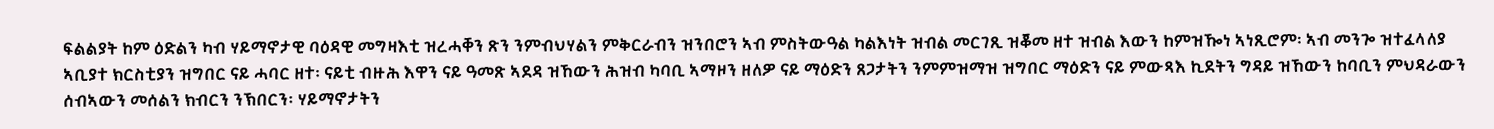ፍልልያት ከም ዕድልን ካብ ሃይማኖታዊ ባዕዳዊ መግዛእቲ ዝረሓቐን ጽን ንምብህሃልን ምቅርራብን ዝንበሮን ኣብ ምስትውዓል ካልእነት ዝብል መርገጺ ዝቖመ ዘተ ዝብል እውን ከምዝዀነ ኣነጺሮም፡ ኣብ መንጐ ዝተፈላለያ ኣቢያተ ክርስቲያን ዝግበር ናይ ሓባር ዘተ፡ ናይቲ ብዙሕ እዋን ናይ ዓመጽ ኣደዳ ዝኸውን ሕዝብ ካባቢ ኣማዞን ዘለዎ ናይ ማዕድን ጸጋታትን ንምምዝማዝ ዝግበር ማዕድን ናይ ምውጻእ ኪደትን ግዳይ ዝኸውን ከባቢን ምህዳራውን ሰብኣውን መሰልን ክብርን ንኽበርን፡ ሃይማኖታትን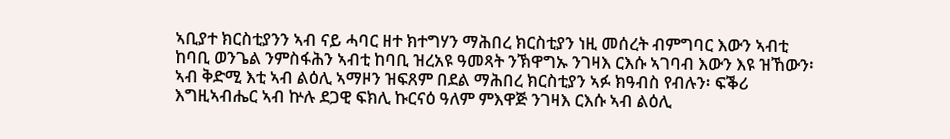ኣቢያተ ክርስቲያንን ኣብ ናይ ሓባር ዘተ ክተግሃን ማሕበረ ክርስቲያን ነዚ መሰረት ብምግባር እውን ኣብቲ ከባቢ ወንጌል ንምስፋሕን ኣብቲ ከባቢ ዝረአዩ ዓመጻት ንኽዋግኡ ንገዛእ ርእሱ ኣገባብ እውን እዩ ዝኸውን፡ ኣብ ቅድሚ እቲ ኣብ ልዕሊ ኣማዞን ዝፍጸም በደል ማሕበረ ክርስቲያን ኣፉ ክዓብስ የብሉን፡ ፍቕሪ እግዚኣብሔር ኣብ ኵሉ ደጋዊ ፍክሊ ኩርናዕ ዓለም ምእዋጅ ንገዛእ ርእሱ ኣብ ልዕሊ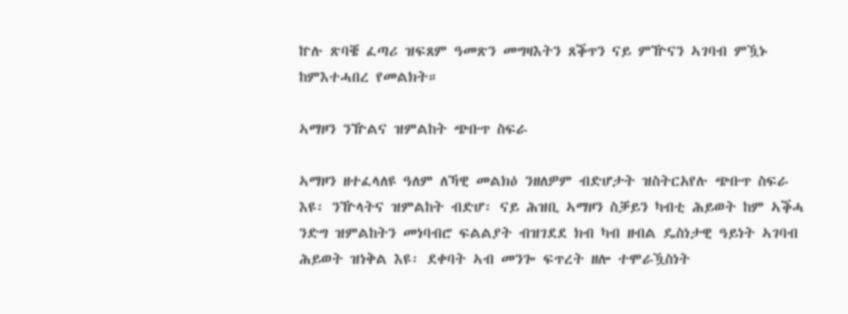ኵሉ ጽባቔ ፈጣሪ ዝፍጸም ዓመጽን መግዛእትን ጸቕጥን ናይ ምዅናን ኣገባብ ምዃኑ ከምእተሓበረ የመልክት።

ኣማዞን ንዅልና ዝምልከት ጭቡጥ ስፍራ

ኣማዞን ዘተፈላለዩ ዓለም ለኻዊ መልክዕ ንዘለዎም ብድሆታት ዝስትርአየሉ ጭቡጥ ስፍራ እዩ፡ ንዅላትና ዝምልከት ብድሆ፡ ናይ ሕዝቢ ኣማዞን ስቓይን ካብቲ ሕይወት ከም ኣቕሓ ንድግ ዝምልከትን መነባብሮ ፍልልያት ብዝገደደ ክብ ካብ ዘብል ዴስነታዊ ዓይነት ኣገባብ ሕይወት ዝነቅል እዩ፡ ደቀባት ኣብ መንጐ ፍጥረት ዘሎ ተሞራዃስነት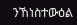ንኸነስተውዕል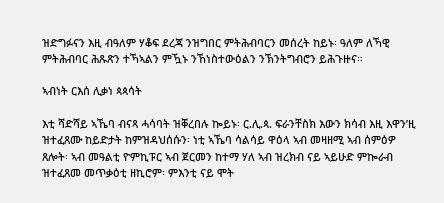ዝድግፉናን እዚ ብዓለም ሃቆፍ ደረጃ ንዝግበር ምትሕብባርን መሰረት ከይኑ፡ ዓለም ለኻዊ ምትሕብባር ሕጹጽን ተኻኣልን ምዃኑ ንኸነስተውዕልን ንኽንትግብሮን ይሕጉዙና።

ኣብነት ርእሰ ሊቃነ ጳጳሳት

እቲ ሻድሻይ ኣኼባ ብናጻ ሓሳባት ዝቐረበሉ ኰይኑ፡ ር.ሊ.ጳ. ፍራንቸስክ እውን ክሳብ እዚ እዋን’ዚ ዝተፈጸሙ ከይድታት ከምዝዳህሰሱን፡ ነቲ ኣኼባ ሳልሳይ ዋዕላ ኣብ መዛዘሚ ኣብ ሰምዕዎ ጸሎት፡ ኣብ መዓልቲ ዮምኪፑር ኣብ ጀርመን ከተማ ሃለ ኣብ ዝረክብ ናይ ኣይሁድ ምኰራብ ዝተፈጸመ መጥቃዕቲ ዘኪሮም፡ ምእንቲ ናይ ሞት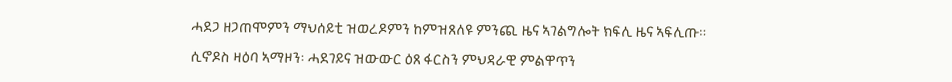ሓደጋ ዘጋጠሞምን ማህሰይቲ ዝወረዶምን ከምዝጸለዩ ምንጪ ዜና ኣገልግሎት ክፍሊ ዜና ኣፍሊጡ።

ሲኖዶስ ዛዕባ ኣማዞን፡ ሓደገይና ዝውውር ዕጸ ፋርስን ምህዳራዊ ምልዋጥን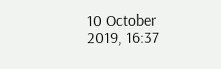10 October 2019, 16:37